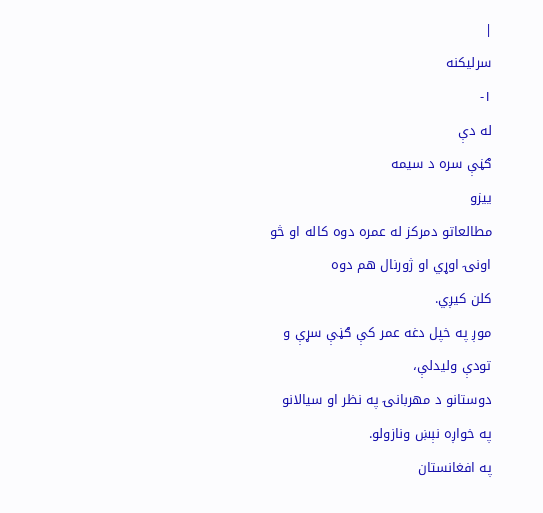|
سرليكنه
۱-
له دې
ګڼې سره د سيمه
ييزو
مطالعاتو دمرکز له عمره دوه کاله او څو اونۍ اوړي او ژورنال هم دوه
کلن کيږي.
موږ په خپل دغه عمر کې ګڼې سړې و تودې وليدلې،
دوستانو د مهربانۍ په نظر او سيالانو
په خواږه نېښ ونازولو.
په افغانستان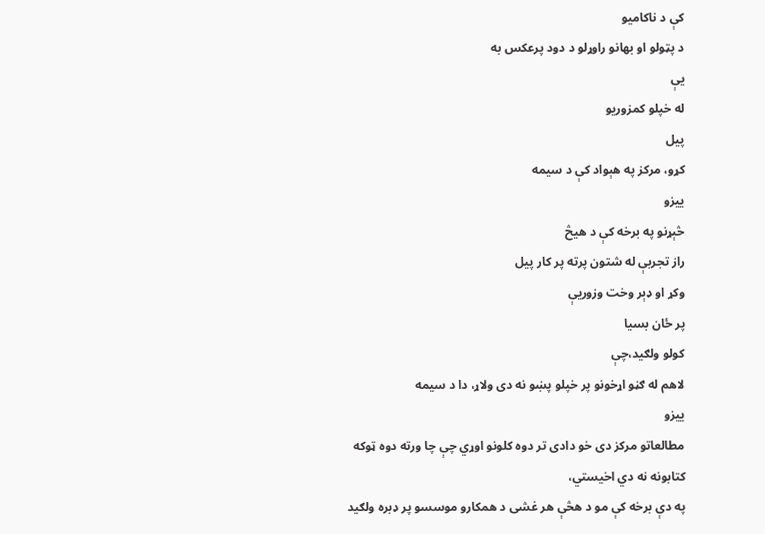کې د ناکاميو
د پټولو او بهانو راوړلو د دود پرعکس به
يې
له خپلو کمزوريو
پيل
کړو، مرکز په هېواد کې د سيمه
ييزو
څېړنو په برخه کې د هيڅ
راز تجربې له شتون پرته پر کار پيل
وکړ او ډېر وخت وزوريې
پر ځان بسيا
کولو ولګيد،چې
لاهم له ګڼو اړخونو پر خپلو پښو نه دی ولاړ، دا د سيمه
ييزو
مطالعاتو مرکز دی خو دادی تر دوه کلونو اوړي چې چا ورته دوه ټوکه
کتابونه نه دي اخيستي،
په دې برخه کې مو د هڅې هر غشی د همکارو موسسو پر ډبره ولګيد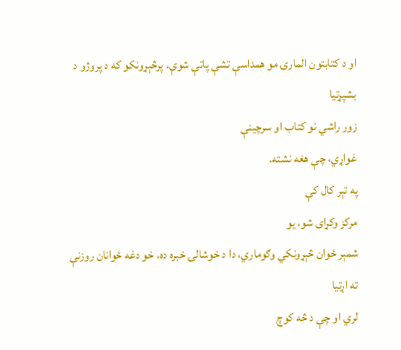او د کتابتون المارۍ مو همداسې تشې پاتې شوې. پرڅېړونکو که د پروژو د
بشپړتيا
زور راشي نو کتاب او سرچينې
غواړي، چې هغه نشته.
په تېر کال کې
مرکز وکړای شو، يو
شمېر ځوان څېړونکي وګوماري، دا د خوشالۍ خبره ده، خو دغه ځوانان روزنې
ته اړتيا
لري او چې د څه کوچ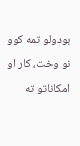بودولو تمه کوو نو وخت، کار او امکاناتو ته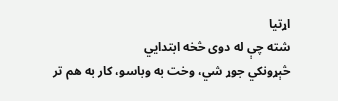اړتيا
شته چې له دوی څخه ابتدايي
څېړونکي جوړ شي، وخت به وباسو، کار به هم تر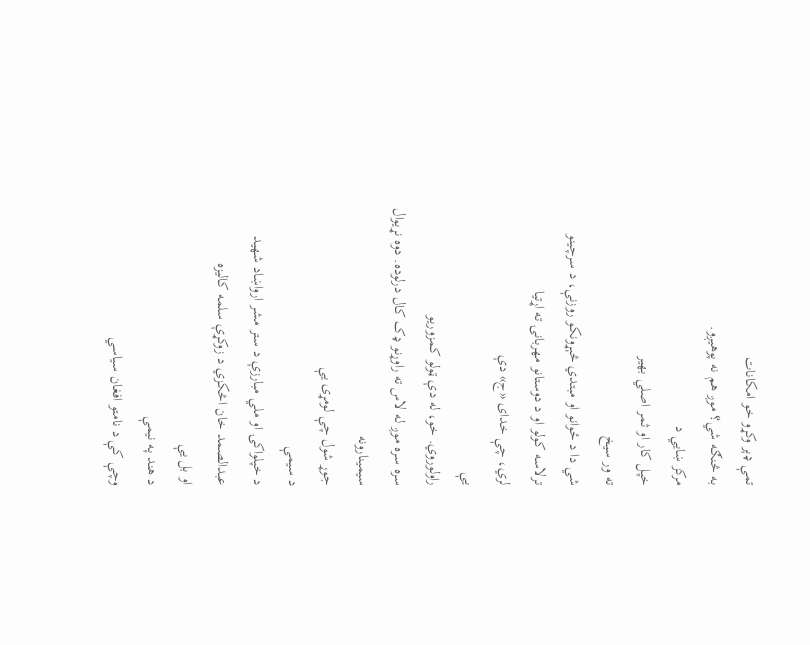تمې ډېر وکړو خو امکانات
به څنګه شي؟ موږ هم نه پوهيږو.
مرکز ښايي د
خپل کار او ثمر اصلي بهير
ته ور سيخ
شي دا د ځوانو او مبتدي څېړونکو روزنې، د سرچينو
ترلاسه کولو او د دوستانو مهربانۍ ته اړتيا
لري، چې خدای «ج» دې
يې
راولوروي. خو، له دې ټولو کمزوريو
سره سره موږ له لاس ته راوړنو ډک کال درلوده. دوه نړيوال
سيمينارونه
جوړ شول چې لومړی يې
د سيمې
د خپلواکۍ او ملي مبارزې د ستر مشر ارواښاد شهيد
عبدالصمد خان اڅکزي د زوکړې سلمه کاليزه
او بل يې
د هند په نيمې
وچې کې د نامتو افغان سياسي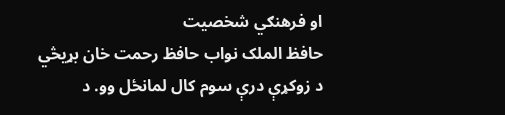او فرهنګي شخصيت
حافظ الملک نواب حافظ رحمت خان بړيڅي
د زوکړې درې سوم کال لمانځل وو. د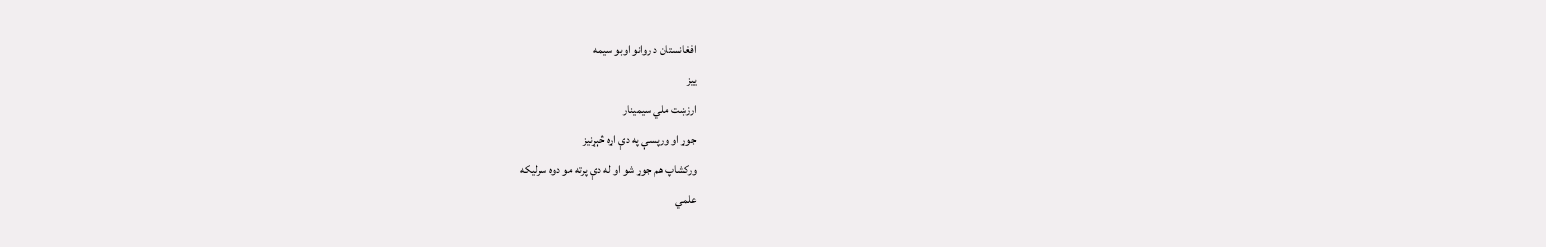افغانستان د روانو اوبو سيمه
ييز
ارزښت ملي سيمينار
جوړ او ورپسې په دې اړه څېړنيز
ورکشاپ هم جوړ شو او له دې پرته مو دوه سرليکه
علمي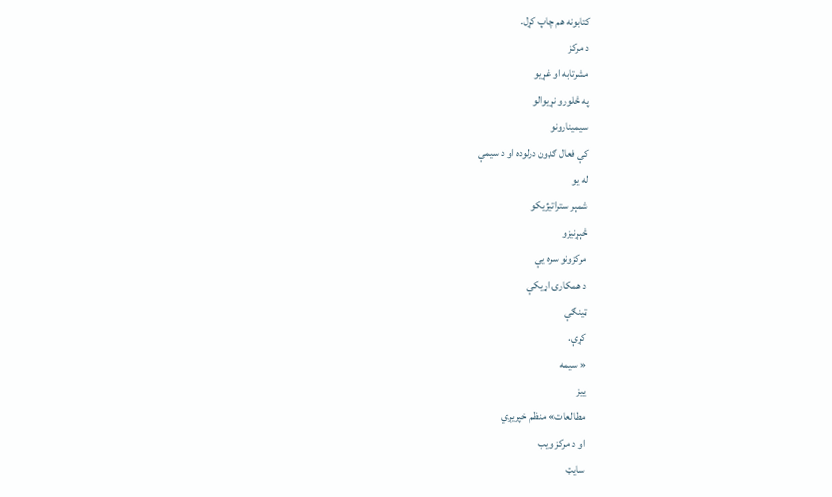کتابونه هم چاپ کړل.
د مرکز
مشرتابه او غړيو
په څلورو نړيوالو
سيمينارونو
کې فعال ګډون درلوده او د سيمې
له يو
شمېر ستراتيژيکو
څېړنيزو
مرکزونو سره يې
د همکارۍ اړيکې
ټينګې
کړې.
« سيمه
ييز
مطالعات» منظم خپريږي
او د مرکز ويب
سايټ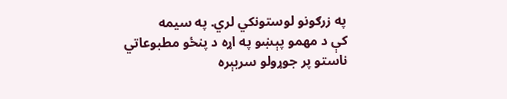په زرګونو لوستونکي لري. په سيمه
کې د مهمو پېښو په اړه د پنځو مطبوعاتي ناستو پر جوړولو سربېره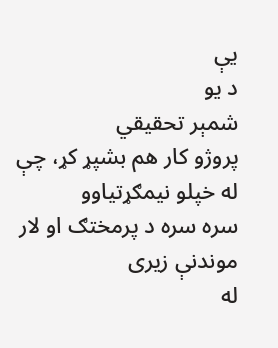يې
د يو
شمېر تحقيقي
پروژو کار هم بشپړ کړ، چې له خپلو نيمګړتياوو
سره سره د پرمختګ او لار موندنې زيری
له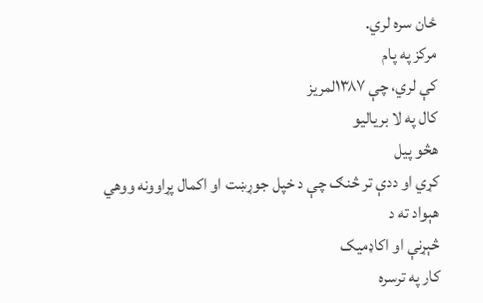ځان سره لري.
مرکز په پام
کې لري، چې ۱۳۸۷لمريز
کال په لا برياليو
هڅو پيل
کړي او ددې تر څنګ چې د خپل جوړښت او اکمال پړاوونه ووهي هېواد ته د
څېړنې او اکاډميک
کار په ترسره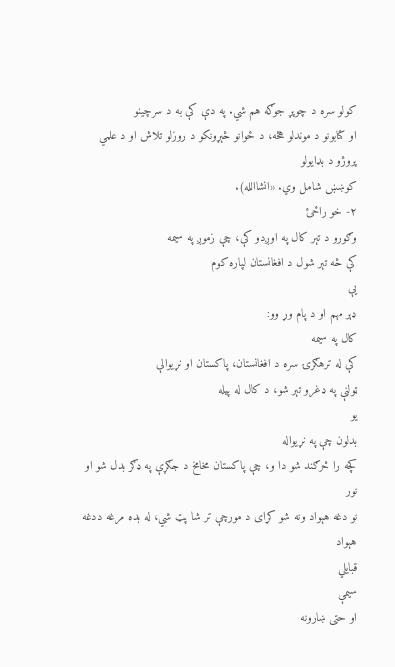کولو سره د چوپړ جوګه هم شي. په دې کې به د سرچينو
او کتابونو د موندلو هڅه، د ځوانو څېړونکو د روزلو تلاش او د علمي
پروژو د بډايولو
کوښښ شامل وي. «انشاالله).
۲- خو راځئ
وګورو د تېر کال په اوږدو کې، چې زموږ په سيمه
کې څه تېر شول د افغانستان لپاره کوم
يې
ډېر مهم او د پام وړ وو:
کال په سيمه
کې له ترهګرۍ سره د افغانستان، پاکستان او نړيوالې
ټولنې په ډغرو تېر شو، د کال له پيله
يو
بدلون چې په نړيواله
کچه را څرګند شو دا و، چې پاکستان مخامخ د جګړې په ډګر بدل شو او نور
نو دغه هېواد ونه شو کړای د مورچې تر شا پټ شي، له بده مرغه ددغه هېواد
قبايلي
سيمې
او حتی ښارونه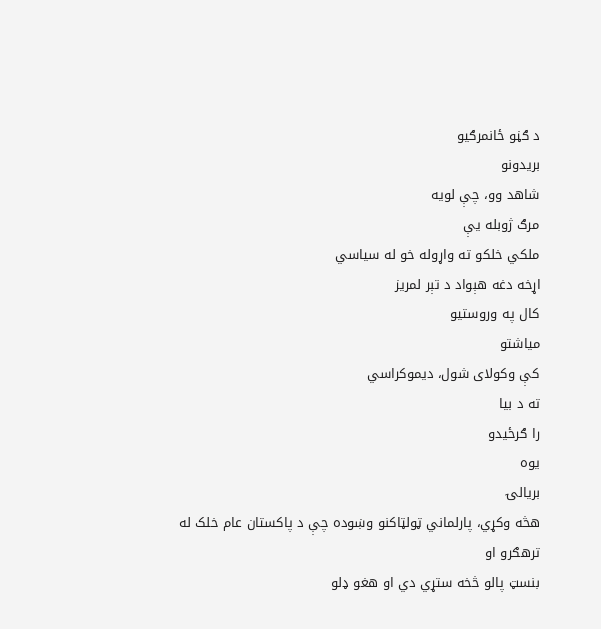د ګڼو ځانمرګيو
بريدونو
شاهد وو، چې لويه
مرګ ژوبله يې
ملکي خلکو ته واړوله خو له سياسي
اړخه دغه هېواد د تېر لمريز
کال په وروستيو
مياشتو
کې وکولای شول، ديموکراسي
ته د بيا
را ګرځيدو
يوه
بريالۍ
هڅه وکړي، پارلماني ټولټاکنو وښوده چې د پاکستان عام خلک له ترهګرو او
بنسټ پالو څخه ستړي دي او هغو ډلو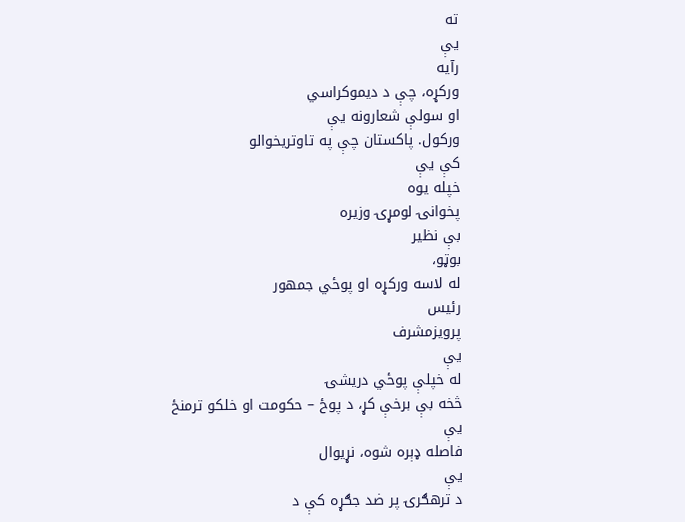ته
يې
رآيه
ورکړه، چې د ديموکراسي
او سولې شعارونه يې
ورکول. پاکستان چې په تاوتريخوالو
کې يې
خپله يوه
پخوانۍ لومړۍ وزيره
بې نظير
بوټو،
له لاسه ورکړه او پوځي جمهور
رئيس
پرويزمشرف
يې
له خپلې پوځي دريشۍ
څخه بې برخې کړ، د پوځ – حکومت او خلکو ترمنځ
يې
فاصله ډېره شوه، نړيوال
يې
د ترهګرۍ پر ضد جګړه کې د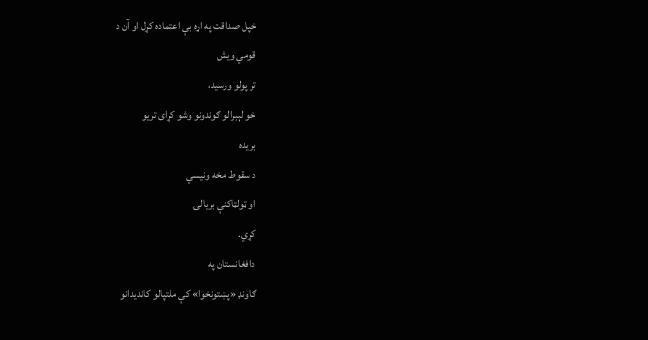خپل صداقت په اړه بې اعتماده کړل او آن د
قومي ويش
تر پولو ورسيد،
خو لېبرالو ګوندونو وشو کړای تريو
بريده
د سقوط مخه ونيسي
او ټولټاکنې بريالۍ
کړي.
دافغانستان په
ګاونډ «پښتونخوا» کې ملتپالو کانديدانو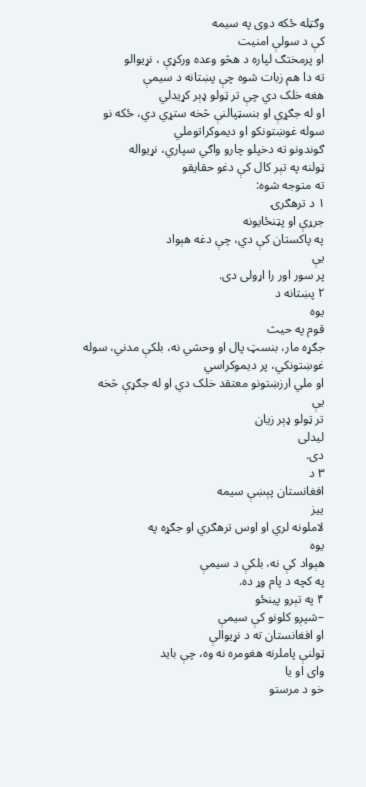وګټله ځکه دوی په سيمه
کې د سولې امنيت
او پرمختګ لپاره د هڅو وعده ورکړې ، نړيوالو
ته دا هم زبات شوه چې پښتانه د سيمې
هغه خلک دي چې تر ټولو ډېر کړيدلي
او له جګړې او بنسټپالنې څخه ستړي دي، ځکه نو سوله غوښتونکو او ديموکراتوملي
ګوندونو ته دخپلو چارو واګي سپاري، نړيواله
ټولنه په تېر کال کې دغو حقايقو
ته متوجه شوه:
۱ د ترهګرۍ
جرړې او پټنځايونه
په پاکستان کې دي، چې دغه هېواد
يې
پر سور اور را اړولی دی.
۲ پښتانه د
يوه
قوم په حيث
جګړه مار، بنسټ پال او وحشي نه، بلکې مدني، سوله غوښتونکي، پر ديموکراسي
او ملي ارزښتونو معتقد خلک دي او له جګړې څخه
يې
تر ټولو ډېر زيان
ليدلی
دی.
۳ د
افغانستان پېښې سيمه
ييز
لاملونه لري او اوس ترهګري او جګړه په
يوه
هېواد کې نه، بلکې د سيمې
په کچه د پام وړ ده.
۴ په تېرو پينځو
–شپږو کلونو کې سيمې
او افغانستان ته د نړيوالې
ټولنې پاملرنه هغومره نه وه، چې بايد
وای او يا
خو د مرستو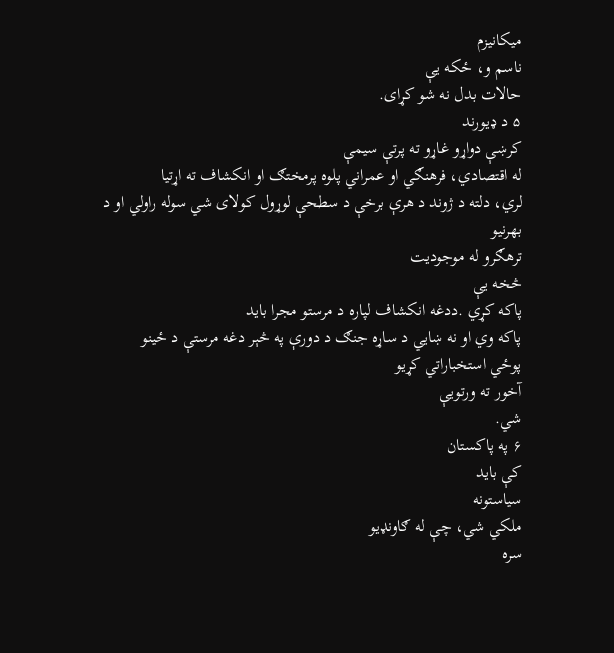ميکانيزم
ناسم و، ځکه يې
حالات بدل نه شو کړای.
۵ د ډيورند
کرښې دواړو غاړو ته پرتې سيمې
له اقتصادي، فرهنګي او عمراني پلوه پرمختګ او انکشاف ته اړتيا
لري، دلته د ژوند د هرې برخې د سطحې لوړول کولای شي سوله راولي او د
بهرنيو
ترهګرو له موجوديت
څخه يې
پاکه کړي .ددغه انکشاف لپاره د مرستو مجرا بايد
پاکه وي او نه ښايي د ساړه جنګ د دورې په څېر دغه مرستې د ځينو
پوځي استخباراتي کړيو
آخور ته ورتويې
شي.
۶ په پاکستان
کې بايد
سياستونه
ملکي شي، چې له ګاونډيو
سره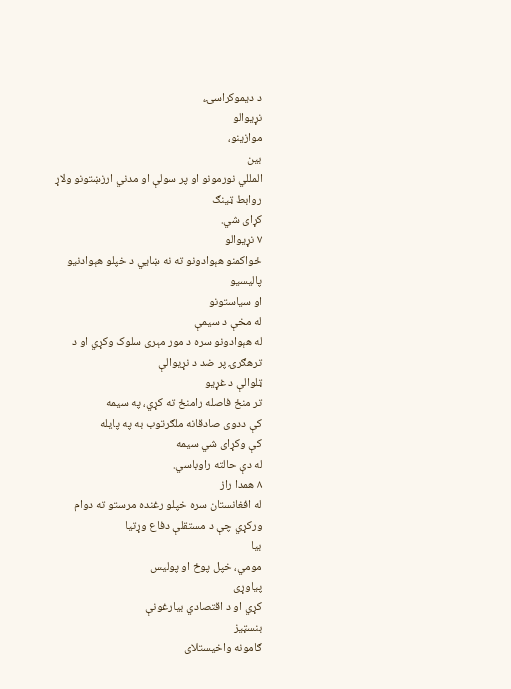د ديموکراسۍ،
نړيوالو
موازينو،
بين
المللي نورمونو او پر سولې او مدني ارزښتونو ولاړ روابط ټينګ
کړای شي.
۷ نړيوالو
ځواکمنو هېوادونو ته نه ښايي د خپلو هېوادنيو
پاليسيو
او سياستونو
له مخې د سيمې
له هېوادونو سره د مور مېری سلوک وکړي او د ترهګرۍ پر ضد د نړيوالې
ټلوالې د غړيو
تر منځ فاصله رامنځ ته کړي، په سيمه
کې ددوی صادقانه ملګرتوب به په پايله
کې وکړای شي سيمه
له دې حالته راوباسي.
۸ همدا راز
له افغانستان سره خپلو رغنده مرستو ته دوام ورکړي چې د مستقلې دفاع وړتيا
بيا
مومي، خپل پوځ او پوليس
پياوړی
کړي او د اقتصادي بيارغونې
بنسټيز
ګامونه واخيستلای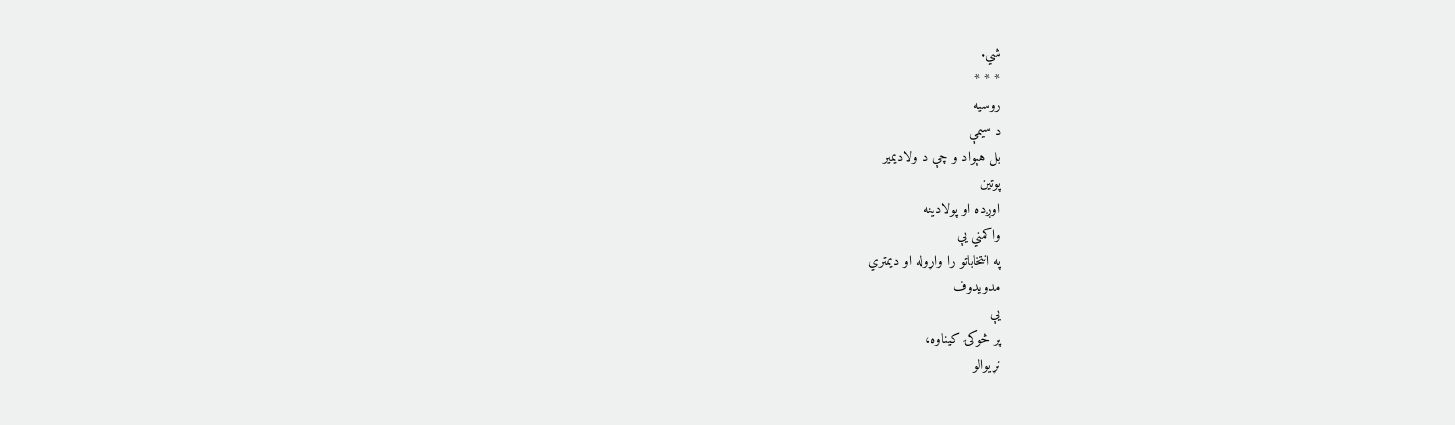شي.
* * *
روسيه
د سيمې
بل هېواد و چې د ولاديمير
پوتين
اوږده او پولادينه
واکمني يې
په انتخاباتو را واړوله او ديمتري
مدويدوف
يې
پر څوکۍ کيناوه،
نړيوالو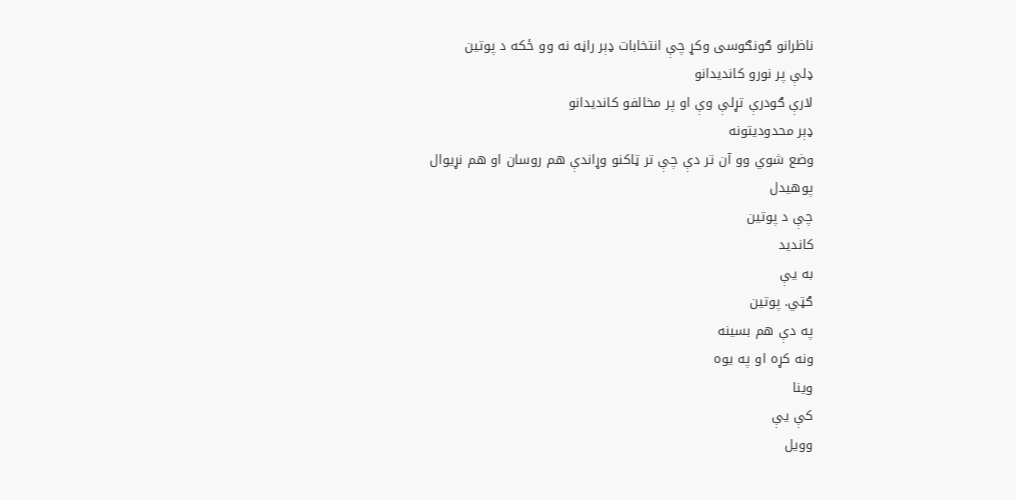ناظرانو ګونګوسی وکړ چې انتخابات ډېر راڼه نه وو ځکه د پوتين
ډلې پر نورو کانديدانو
لارې ګودرې تړلې وې او پر مخالفو کانديدانو
ډېر محدوديتونه
وضع شوي وو آن تر دې چې تر ټاکنو وړاندې هم روسان او هم نړيوال
پوهيدل
چې د پوتين
کانديد
به يې
ګټي. پوتين
په دې هم بسينه
ونه کړه او په يوه
وينا
کې يې
وويل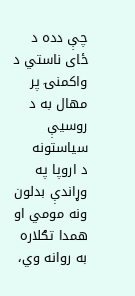چې دده د ځای ناستي د واکمنۍ پر مهال به د روسيې
سياستونه
د اروپا په وړاندې بدلون ونه مومي او همدا تګلاره به روانه وي،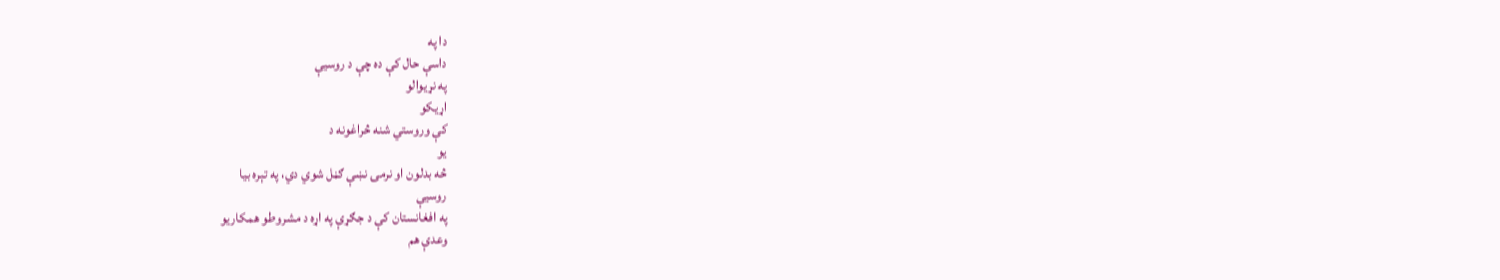دا په
داسې حال کې ده چې د روسيې
په نړيوالو
اړيکو
کې وروستي شنه څراغونه د
يو
څه بدلون او نرمۍ نښې ګڼل شوي دي، په تېره بيا
روسيې
په افغانستان کې د جګړې په اړه د مشروطو همکاريو
وعدې هم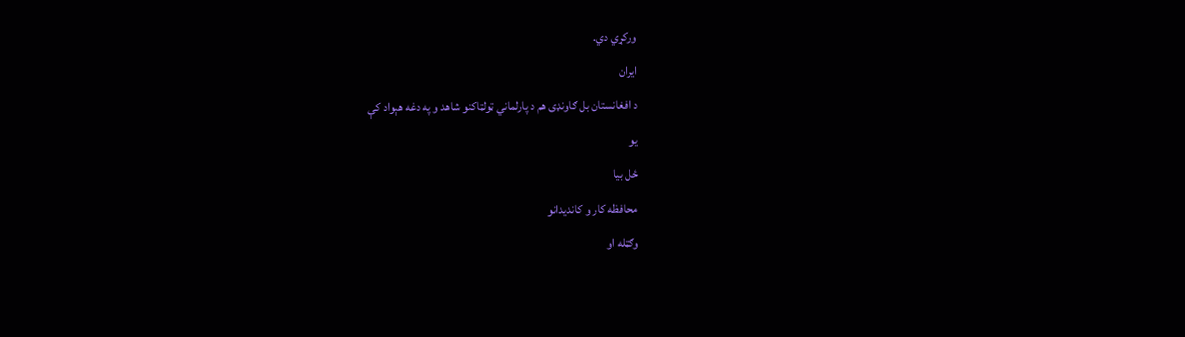ورکړي دي.
ايران
د افغانستان بل ګاونډی هم د پارلماني ټولټاکنو شاهد و په دغه هېواد کې
يو
ځل بيا
محافظه کار و کانديدانو
وګټله او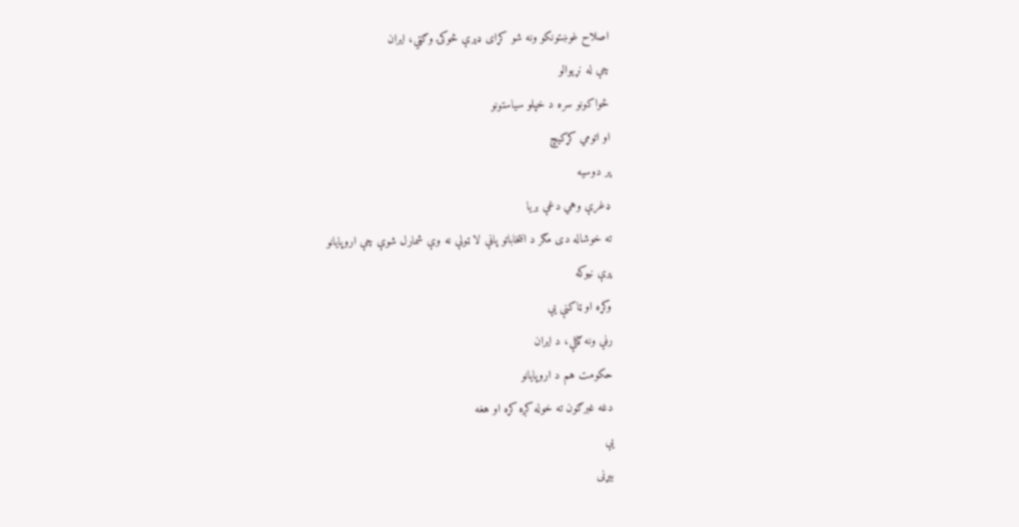اصلاح غوښتونکو ونه شو کړای ډېرې څوکۍ وګټي، ايران
چې له نړيوالو
ځواکونو سره د خپلو سياستونو
او اتومي کړکيچ
پر دوسيه
ډغرې وهي دغې بريا
ته خوشاله دی مګر د انتخاباتو پاڼې لا ټولې نه وې شمارل شوې چې اروپايانو
پرې نيوکه
وکړه او ټاکنې يې
رڼې ونه ګڼلې، د ايران
حکومت هم د اروپايانو
دغه غبرګون ته خوله کږه کړه او هغه
يې
بيړنی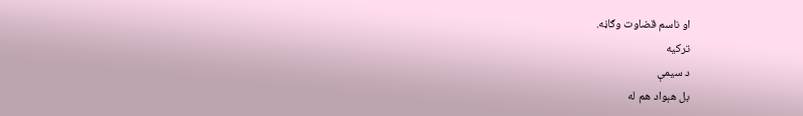او ناسم قضاوت وګاڼه.
ترکيه
د سيمې
بل هېواد هم له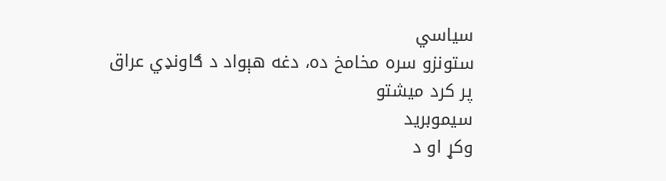سياسي
ستونزو سره مخامخ ده، دغه هېواد د ګاونډي عراق پر کرد ميشتو
سيموبريد
وکړ او د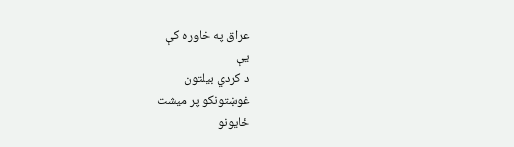عراق په خاوره کې
يې
د کردي بيلتون
غوښتونکو پر ميشت
ځايونو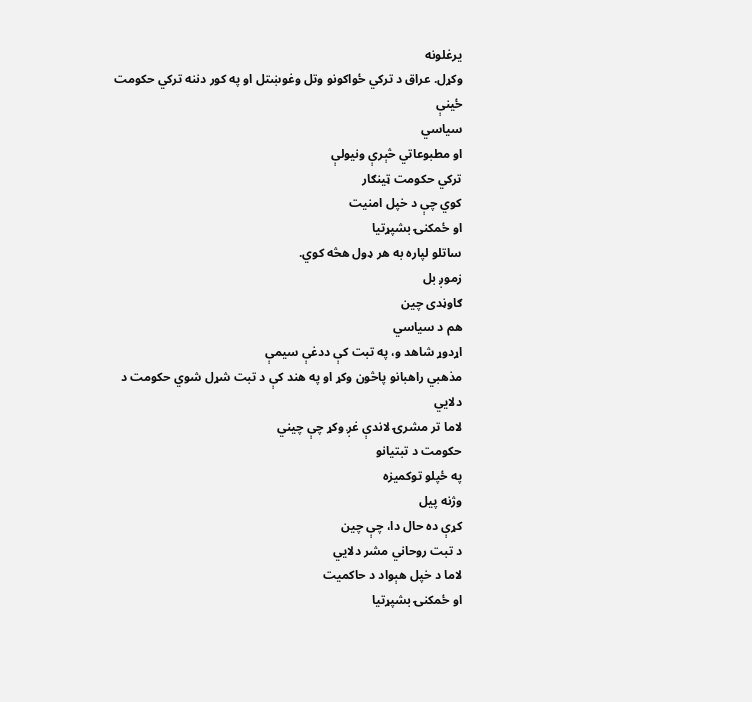يرغلونه
وکړل. عراق د ترکي ځواکونو وتل وغوښتل او په کور دننه ترکي حکومت ځينې
سياسي
او مطبوعاتي څېرې ونيولې
ترکي حکومت ټينګار
کوي چې د خپل امنيت
او ځمکنۍ بشپړتيا
ساتلو لپاره به هر ډول هڅه کوي.
زموږ بل
ګاوڼدی چين
هم د سياسي
اړدوړ شاهد و، په تبت کې ددغې سيمې
مذهبي راهبانو پاڅون وکړ او په هند کې د تبت شړل شوي حکومت د دلايي
لاما تر مشرۍ لاندې غږ وکړ چې چيني
حکومت د تبتيانو
په ځپلو توکميزه
وژنه پيل
کړې ده حال دا، چې چين
د تبت روحاني مشر دلايي
لاما د خپل هېواد د حاکميت
او ځمکنۍ بشپړتيا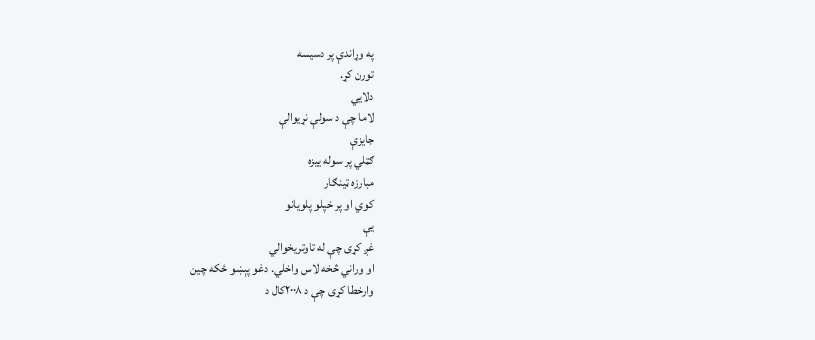په وړاندې پر دسيسه
تورن کړ.
دلايي
لاما چې د سولې نړيوالې
جايزې
ګټلي پر سوله ييزه
مبارزه ټينګار
کوي او پر خپلو پلويانو
يې
غږ کړی چې له تاوتريخوالي
او وراني څخه لاس واخلي. دغو پېښو ځکه چين
وارخطا کړی چې د ۲۰۰۸کال د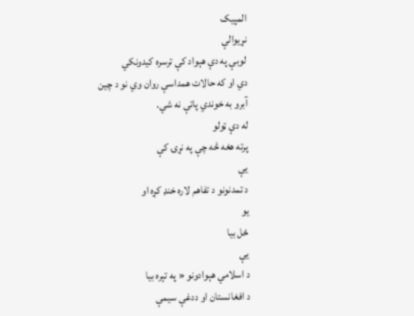المپيک
نړيوالې
لوبې په دې هېواد کې ترسره کيدونکي
دي او که حالات همداسې روان وي نو د چين
آبرو به خوندي پاتې نه شي.
له دې ټولو
پرته هغه څه چې په نړۍ کې
يې
د تمدنونو د تفاهم لاره خنډ کړه او
يو
ځل بيا
يې
د اسلامي هېوادونو « په تېره بيا
د افغانستان او ددغې سيمې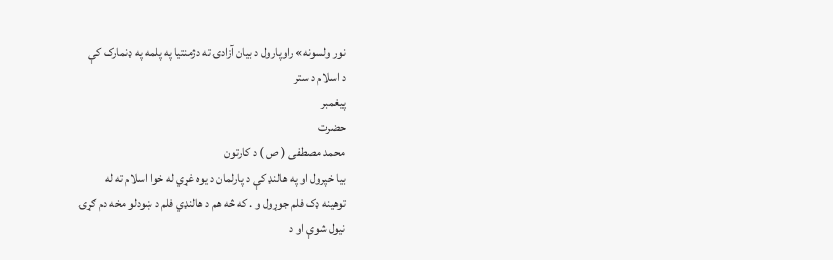نور ولسونه» راوپارول د بيان آزادۍ ته دژمنتيا په پلمه په ډنمارک کې
د اسلام د ستر
پيغمبر
حضرت
محمد مصطفی ( ص ) د کارتون
بيا خپرول او په هالنډ کې د پارلمان د يوه غړي له خوا اسلام ته له
توهينه ډک فلم جوړول و . که څه هم د هالنډي فلم د ښودلو مخه دم ګړۍ
نيول شوې او د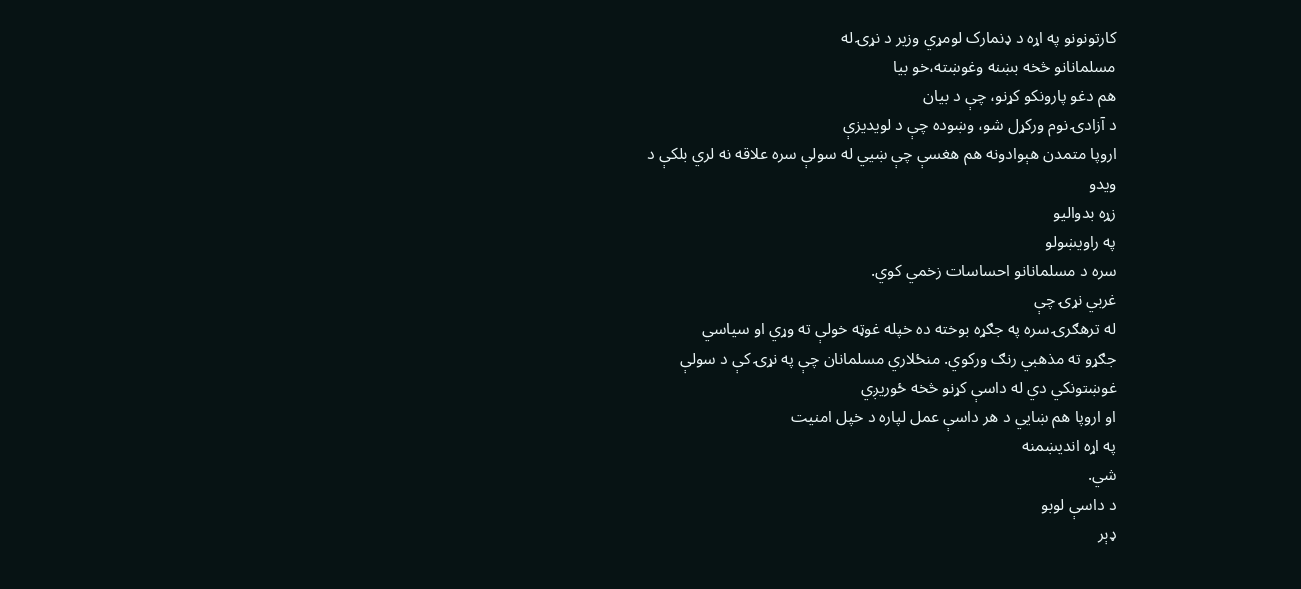کارتونونو په اړه د ډنمارک لومړي وزير د نړۍ له
مسلمانانو څخه بښنه وغوښته،خو بيا
هم دغو پارونکو کړنو، چې د بيان
د آزادۍ نوم ورکړل شو، وښوده چې د لويديزې
اروپا متمدن هېوادونه هم هغسې چې ښيي له سولې سره علاقه نه لري بلکې د
ويدو
زړه بدواليو
په راويښولو
سره د مسلمانانو احساسات زخمي کوي.
غربي نړۍ چې
له ترهګرۍ سره په جګړه بوخته ده خپله غوټه خولې ته وړي او سياسي
جګړو ته مذهبي رنګ ورکوي. منځلاري مسلمانان چې په نړۍ کې د سولې
غوښتونکي دي له داسې کړنو څخه ځوريږي
او اروپا هم ښايي د هر داسې عمل لپاره د خپل امنيت
په اړه انديښمنه
شي.
د داسې لوبو
ډېر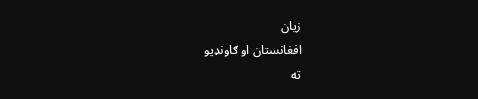زيان
افغانستان او ګاونډيو
ته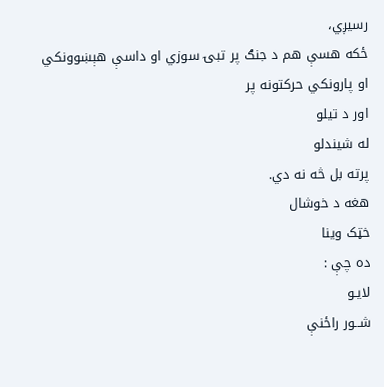رسيږي،
ځکه هسې هم د جنګ پر تبۍ سوزي او داسې هېښوونکي او پارونکي حرکتونه پر
اور د تيلو
له شيندلو
پرته بل څه نه دي.
هغه د خوشال
خټک وينا
ده چې :
لايـو
شــور راځنې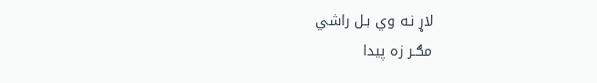لاړ نـه وي بـل راشي
مګـر زه پيدا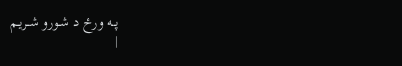پــه ورځ د شـورو شــريـم
|